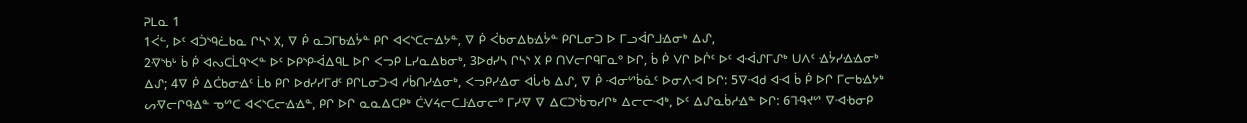ᕈᒪᓇ 1
1ᐹᓪ, ᐅᑦ ᐊᑑᔅᑫᓛᑲᓇ ᒋᓴᔅ ᙭, ᐁ ᑮ ᓇᑐᒥᑲᐎᔮᓐ ᑭᒋ ᐊᐸᔅᑕᓕᐎᔭᓐ, ᐁ ᑮ ᐹᑲᓂᐃᑲᐎᔮᓐ ᑭᒋᒪᓂᑐ ᐅ ᒥᓗᐋᒋᒧᐎᓂᒃ ᐃᔑ,
2ᐌᔅᑲᒡ ᑳ ᑮ ᐊᔓᑕᒫᑫᔅᐸᓐ ᐅᑦ ᐅᑭᔅᑭᐙᐃᑫᒪ ᐅᒋ ᐸᓓᑭ ᒪᓯᓇᐃᑲᓂᒃ, 3ᐅᑯᓯᓴ ᒋᓴᔅ ᙭ ᑭ ᑎᐯᓕᒋᑫᒥᓇᐤ ᐅᒋ, ᑳ ᑮ ᐯᒋ ᐅᒌᑦ ᐅᑦ ᐊᐙᔑᒥᔑᒃ ᑌᐱᑦ ᐎᔮᓯᐎᐎᓂᒃ ᐃᔑ; 4ᐁ ᑮ ᐃᑖᑲᓂᐎᑦ ᒫᑲ ᑭᒋ ᐅᑯᓯᓯᒥᑯᑦ ᑭᒋᒪᓂᑐᐗ ᓱᑳᑎᓯᐎᓂᒃ, ᐸᓓᑭᓯᐎᓂ ᐊᒑᑾ ᐃᔑ, ᐁ ᑮ ᐗᓂᔥᑳᓈᑦ ᐅᓂᐱᐗ ᐅᒋ: 5ᐁᐗᑯ ᐊᐗ ᑳ ᑮ ᐅᒋ ᒥᓕᑲᐎᔭᒃ ᔕᐌᓕᒋᑫᐎᓐ ᓀᔥᑕ ᐊᐸᔅᑕᓕᐎᐎᓐ, ᑭᒋ ᐅᒋ ᓇᓇᐃᑕᑭᒃ ᑖᐺᔦᓕᑕᒧᐎᓂᓕᐤ ᒥᓯᐌ ᐁ ᐃᑕᑐᔅᑳᓀᓯᒋᒃ ᐃᓕᓕᐗᒃ, ᐅᑦ ᐃᔑᓇᑳᓱᐎᓐ ᐅᒋ: 6ᒣᑴᔪᔥ ᐁᐗᑾᓂᑭ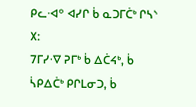ᑭᓚᐗᐤ ᐊᓯᒋ ᑳ ᓇᑐᒥᑖᒃ ᒋᓴᔅ ᙭:
7ᒥᓯᐌ ᕈᒥᒃ ᑳ ᐃᑖᔦᒃ, ᑳ ᓵᑭᐃᑖᒃ ᑭᒋᒪᓂᑐ, ᑳ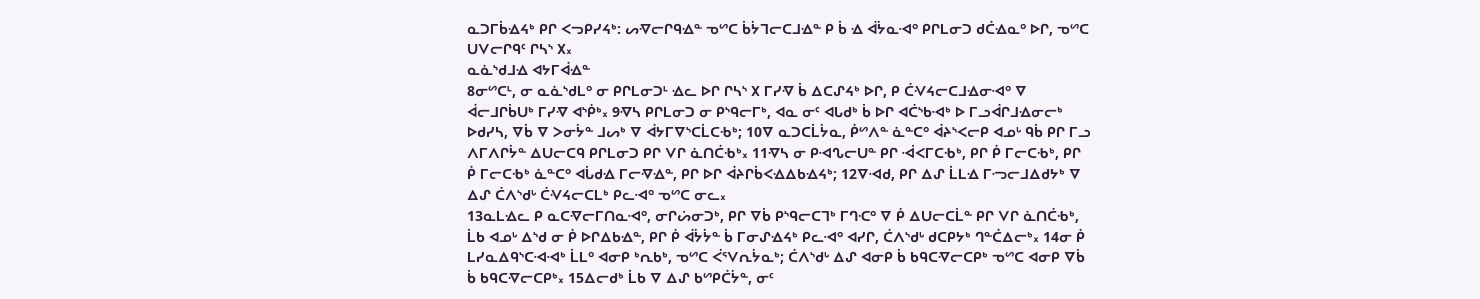ᓇᑐᒥᑳᐎᔦᒃ ᑭᒋ ᐸᓓᑭᓯᔦᒃ: ᔕᐌᓕᒋᑫᐎᓐ ᓀᔥᑕ ᑳᔮᒣᓕᑕᒧᐎᓐ ᑭ ᑳ ᐎ ᐋᔮᓇᐗᐤ ᑭᒋᒪᓂᑐ ᑯᑖᐎᓇᐤ ᐅᒋ, ᓀᔥᑕ ᑌᐯᓕᒋᑫᑦ ᒋᓴᔅ ᙭᙮
ᓇᓈᔅᑯᒧᐎ ᐊᔭᒥᐋᐎᓐ
8ᓂᔥᑕᒻ, ᓂ ᓇᓈᔅᑯᒪᐤ ᓂ ᑭᒋᒪᓂᑐᒻ ᐎᓚ ᐅᒋ ᒋᓴᔅ ᙭ ᒥᓯᐌ ᑳ ᐃᑕᔑᔦᒃ ᐅᒋ, ᑭ ᑖᐺᔦᓕᑕᒧᐎᓂᐗᐤ ᐁ ᐋᓕᒧᒋᑳᑌᒃ ᒥᓯᐌ ᐊᔅᑮᒃ᙮ 9ᐌᓴ ᑭᒋᒪᓂᑐ ᓂ ᑭᔅᑫᓕᒥᒃ, ᐊᓇ ᓂᑦ ᐊᒐᑯᒃ ᑳ ᐅᒋ ᐊᑖᔅᑲᐗᒃ ᐅ ᒥᓗᐋᒋᒧᐎᓂᓕᒃ ᐅᑯᓯᓴ, ᐁᑳ ᐁ ᐳᓂᔮᓐ ᒧᔕᒃ ᐁ ᐋᔭᒥᐁᔅᑕᒫᑕᑾᒃ; 10ᐁ ᓇᑐᑕᒫᔮᓇ, ᑮᔥᐱᓐ ᓈᓐᑕᐤ ᐋᔨᔅᐸᓕᑭ ᐊᓄᒡ ᑫᑳ ᑭᒋ ᒥᓗ ᐱᒥᐱᒋᔮᓐ ᐃᑌᓕᑕᑫ ᑭᒋᒪᓂᑐ ᑭᒋ ᐯᒋ ᓈᑎᑖᑾᒃ᙮ 11ᐌᓴ ᓂ ᑭᐗᔐᓕᑌᓐ ᑭᒋ ᐙᐸᒥᑕᑾᒃ, ᑭᒋ ᑮ ᒥᓕᑕᑾᒃ, ᑭᒋ ᑮ ᒥᓕᑕᑾᒃ ᓈᓐᑕᐤ ᐊᒑᑯᐎ ᒥᓕᐌᐎᓐ, ᑭᒋ ᐅᒋ ᐋᔨᒋᑳᐸᐎᐃᑲᐎᔦᒃ; 12ᐁᐗᑯ, ᑭᒋ ᐃᔑ ᒫᒪᐎ ᒥᓜᓕᒧᐃᑯᔭᒃ ᐁ ᐃᔑ ᑖᐱᔅᑯᒡ ᑖᐺᔦᓕᑕᒪᒃ ᑭᓚᐗᐤ ᓀᔥᑕ ᓂᓚ᙮
13ᓇᒪᐎᓚ ᑭ ᓇᑕᐌᓕᒥᑎᓇᐗᐤ, ᓂᒋᔖᓂᑐᒃ, ᑭᒋ ᐁᑳ ᑭᔅᑫᓕᑕᒣᒃ ᒥᒉᑡᐤ ᐁ ᑮ ᐃᑌᓕᑕᒫᓐ ᑭᒋ ᐯᒋ ᓈᑎᑖᑾᒃ, ᒫᑲ ᐊᓄᒡ ᐃᔅᑯ ᓂ ᑮ ᐅᒋᐃᑲᐎᓐ, ᑭᒋ ᑮ ᐋᔮᔮᓐ ᑳ ᒥᓂᔑᐎᔦᒃ ᑭᓚᐗᐤ ᐊᓯᒋ, ᑖᐱᔅᑯᒡ ᑯᑕᑭᔭᒃ ᒉᓐᑖᐃᓕᒃ᙮ 14ᓂ ᑮ ᒪᓯᓇᐃᑫᔅᑕᐗᐗᒃ ᒫᒪᐤ ᐊᓂᑭ ᒃᕆᑲᒃ, ᓀᔥᑕ ᐹᕐᐯᕆᔮᓇᒃ; ᑖᐱᔅᑯᒡ ᐃᔑ ᐊᓂᑭ ᑳ ᑲᑫᑕᐌᓕᑕᑭᒃ ᓀᔥᑕ ᐊᓂᑭ ᐁᑳ ᑳ ᑲᑫᑕᐌᓕᑕᑭᒃ᙮ 15ᐃᓕᑯᒃ ᒫᑲ ᐁ ᐃᔑ ᑲᔥᑭᑖᔮᓐ, ᓂᑦ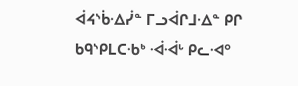ᐋᔦᔅᑳᐎᓰᓐ ᒥᓗᐋᒋᒧᐎᓐ ᑭᒋ ᑲᑫᔅᑭᒪᑕᑾᒃ ᐙᐙᒡ ᑭᓚᐗᐤ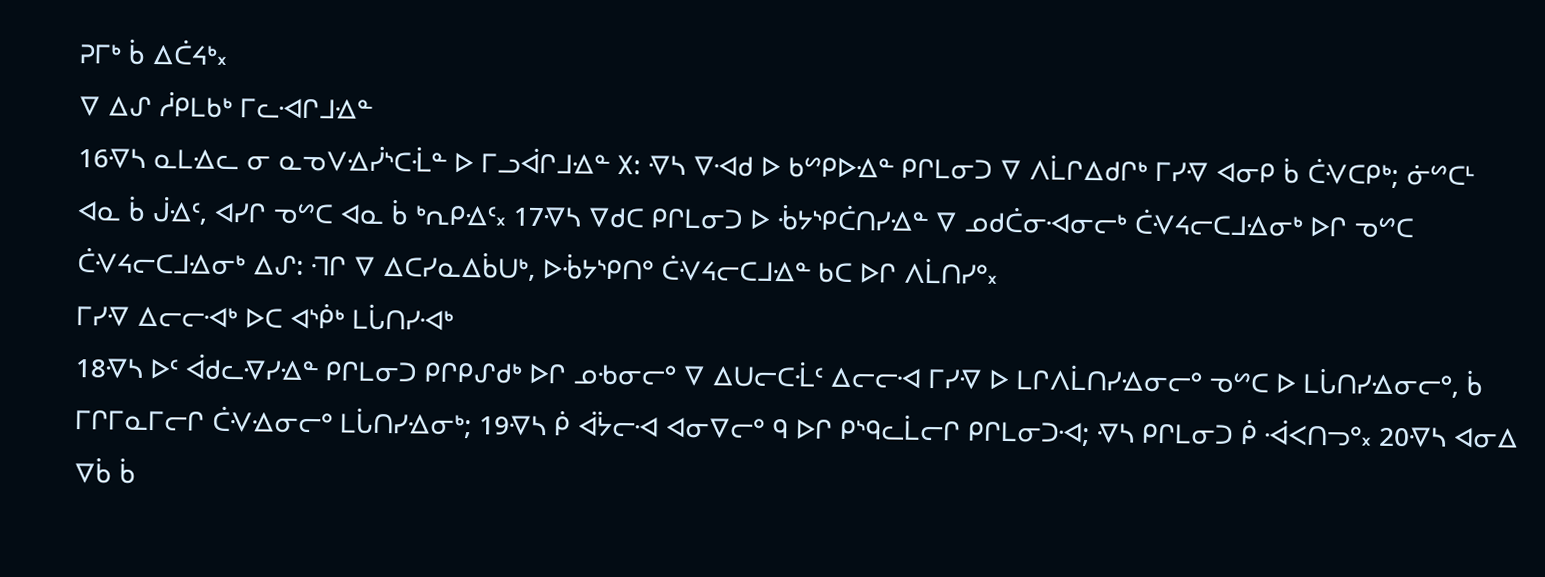ᕈᒥᒃ ᑳ ᐃᑖᔦᒃ᙮
ᐁ ᐃᔑ ᓲᑭᒪᑲᒃ ᒥᓚᐗᒋᒧᐎᓐ
16ᐌᓴ ᓇᒪᐎᓚ ᓂ ᓇᓀᐯᐎᓰᔅᑕᒸᓐ ᐅ ᒥᓗᐋᒋᒧᐎᓐ ᙭: ᐌᓴ ᐁᐗᑯ ᐅ ᑲᔥᑭᐅᐎᓐ ᑭᒋᒪᓂᑐ ᐁ ᐱᒫᒋᐃᑯᒋᒃ ᒥᓯᐌ ᐊᓂᑭ ᑳ ᑖᐺᑕᑭᒃ; ᓃᔥᑕᒻ ᐊᓇ ᑳ ᒎᐎᑦ, ᐊᓯᒋ ᓀᔥᑕ ᐊᓇ ᑳ ᒃᕆᑭᐎᑦ᙮ 17ᐌᓴ ᐁᑯᑕ ᑭᒋᒪᓂᑐ ᐅ ᒀᔭᔅᑭᑖᑎᓯᐎᓐ ᐁ ᓄᑯᑖᓂᐗᓂᓕᒃ ᑖᐺᔦᓕᑕᒧᐎᓂᒃ ᐅᒋ ᓀᔥᑕ ᑖᐺᔦᓕᑕᒧᐎᓂᒃ ᐃᔑ: ᒬᒋ ᐁ ᐃᑕᓯᓇᐃᑳᑌᒃ, ᐅᒀᔭᔅᑭᑎᐤ ᑖᐺᔦᓕᑕᒧᐎᓐ ᑲᑕ ᐅᒋ ᐱᒫᑎᓯᐤ᙮
ᒥᓯᐌ ᐃᓕᓕᐗᒃ ᐅᑕ ᐊᔅᑮᒃ ᒪᒑᑎᓯᐗᒃ
18ᐌᓴ ᐅᑦ ᐋᑯᓚᐌᓯᐎᓐ ᑭᒋᒪᓂᑐ ᑭᒋᑭᔑᑯᒃ ᐅᒋ ᓄᑾᓂᓕᐤ ᐁ ᐃᑌᓕᑕᒸᑦ ᐃᓕᓕᐗ ᒥᓯᐌ ᐅ ᒪᒋᐱᒫᑎᓯᐎᓂᓕᐤ ᓀᔥᑕ ᐅ ᒪᒑᑎᓯᐎᓂᓕᐤ, ᑳ ᒥᒋᒥᓇᒥᓕᒋ ᑖᐺᐎᓂᓕᐤ ᒪᒑᑎᓯᐎᓂᒃ; 19ᐌᓴ ᑮ ᐋᔮᓕᐗ ᐊᓂᐁᓕᐤ ᑫ ᐅᒋ ᑭᔅᑫᓚᒫᓕᒋ ᑭᒋᒪᓂᑐᐗ; ᐌᓴ ᑭᒋᒪᓂᑐ ᑮ ᐙᐸᑎᓓᐤ᙮ 20ᐌᓴ ᐊᓂᐃ ᐁᑳ ᑳ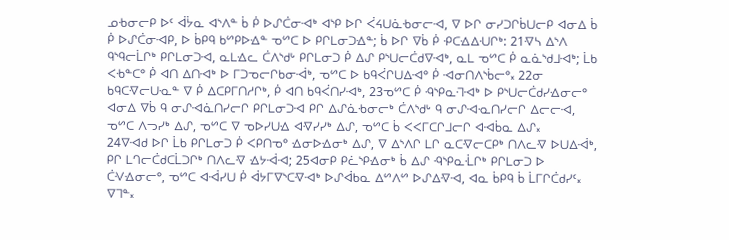ᓄᑾᓂᓕᑭ ᐅᑦ ᐋᔮᓇ ᐊᔅᐱᓐ ᑳ ᑮ ᐅᔑᑖᓂᐗᒃ ᐊᔅᑭ ᐅᒋ ᐹᔦᑌᓈᑾᓂᓕᐗ, ᐁ ᐅᒋ ᓂᓯᑐᒋᑳᑌᓕᑭ ᐊᓂᐃ ᑳ ᑮ ᐅᔑᑖᓂᐗᑭ, ᐅ ᑳᑭᑫ ᑲᔥᑭᐅᐎᓐ ᓀᔥᑕ ᐅ ᑭᒋᒪᓂᑐᐎᓐ; ᑳ ᐅᒋ ᐁᑳ ᑮ ᑶᑕᐎᐃᑗᒋᒃ: 21ᐌᓴ ᐃᔅᐱ ᑫᔅᑫᓕᒫᒋᒃ ᑭᒋᒪᓂᑐᐗ, ᓇᒪᐎᓚ ᑖᐱᔅᑯᒡ ᑭᒋᒪᓂᑐ ᑮ ᐃᔑ ᑭᔅᑌᓕᑖᑯᐁᐗᒃ, ᓇᒪ ᓀᔥᑕ ᑮ ᓇᓈᔅᑯᒧᐗᒃ; ᒫᑲ ᐸᑾᓐᑕᐤ ᑮ ᐊᑎ ᐃᑎᐗᒃ ᐅ ᒥᑐᓀᓕᒋᑲᓂᐙᒃ, ᓀᔥᑕ ᐅ ᑲᑫᐹᒋᑌᐃᐗᐤ ᑮ ᐗᓂᑎᐱᔅᑳᓕᐤ᙮ 22ᓂ ᑲᑫᑕᐌᓕᑌᓋᓐ ᐁ ᑮ ᐃᑕᑭᒥᑎᓱᒋᒃ, ᑮ ᐊᑎ ᑲᑫᐹᑎᓯᐗᒃ, 23ᓀᔥᑕ ᑮ ᑴᔅᑭᓇᒬᐗᒃ ᐅ ᑭᔅᑌᓕᑖᑯᓯᐎᓂᓕᐤ ᐊᓂᐃ ᐁᑳ ᑫ ᓂᔑᐗᓈᑎᓯᓕᒋ ᑭᒋᒪᓂᑐᐗ ᑭᒋ ᐃᔑᓈᑾᓂᓕᒃ ᑖᐱᔅᑯᒡ ᑫ ᓂᔑᐗᓋᑎᓯᓕᒋ ᐃᓕᓕᐗ, ᓀᔥᑕ ᐱᓓᓯᒃ ᐃᔑ, ᓀᔥᑕ ᐁ ᓀᐅᓯᑌᐎ ᐊᐌᓯᓯᒃ ᐃᔑ, ᓀᔥᑕ ᑳ ᐸᐸᒥᑕᒋᒧᓕᒋ ᐊᐗᑳᓇ ᐃᔑ᙮
24ᐁᐗᑯ ᐅᒋ ᒫᑲ ᑭᒋᒪᓂᑐ ᑮ ᐸᑭᑎᓀᐤ ᐎᓂᐅᐎᓂᒃ ᐃᔑ, ᐁ ᐃᔅᐱᒋ ᒪᒋ ᓇᑕᐌᓕᑕᑭᒃ ᑎᐱᓚᐌ ᐅᑌᐃᐙᒃ, ᑭᒋ ᒪᒉᓕᑖᑯᑕᒫᑐᒋᒃ ᑎᐱᓚᐌ ᐎᔭᐙᐗ; 25ᐊᓂᑭ ᑭᓛᔅᑭᐎᓂᒃ ᑳ ᐃᔑ ᑴᔅᑭᓇᒸᒋᒃ ᑭᒋᒪᓂᑐ ᐅ ᑖᐺᐎᓂᓕᐤ, ᓀᔥᑕ ᐊᐙᓯᑌ ᑮ ᐋᔭᒥᐁᔅᑕᐌᐗᒃ ᐅᔑᐋᑲᓇ ᐃᔥᐱᔥ ᐅᔑᐃᐌᐗ, ᐊᓇ ᑳᑭᑫ ᑳ ᒫᒥᒋᑖᑯᓯᑦ᙮ ᐁᒣᓐ᙮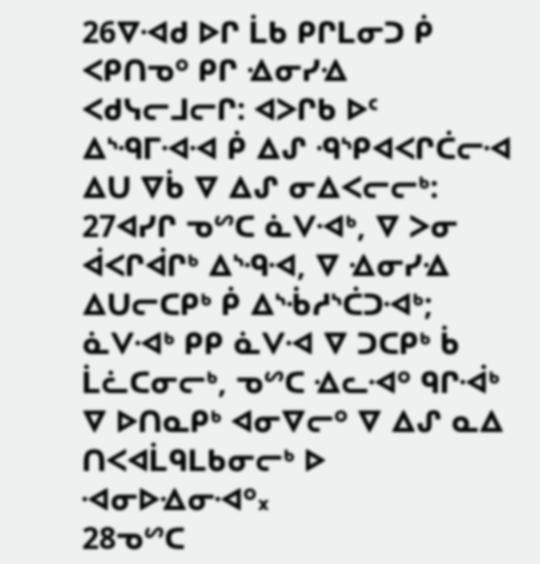26ᐁᐗᑯ ᐅᒋ ᒫᑲ ᑭᒋᒪᓂᑐ ᑮ ᐸᑭᑎᓀᐤ ᑭᒋ ᐎᓂᓯᐎ ᐸᑯᓭᓕᒧᓕᒋ: ᐊᐳᒋᑲ ᐅᑦ ᐃᔅᑴᒥᐗᐗ ᑮ ᐃᔑ ᑴᔅᑭᐊᐸᒋᑖᓕᐗ ᐃᑌ ᐁᑳ ᐁ ᐃᔑ ᓂᐃᐸᓕᓕᒃ: 27ᐊᓯᒋ ᓀᔥᑕ ᓈᐯᐗᒃ, ᐁ ᐳᓂ ᐋᐸᒋᐋᒋᒃ ᐃᔅᑴᐗ, ᐁ ᐎᓂᓯᐎ ᐃᑌᓕᑕᑭᒃ ᑮ ᐃᔅᒀᓱᔅᑖᑐᐗᒃ; ᓈᐯᐗᒃ ᑭᑭ ᓈᐯᐗ ᐁ ᑐᑕᑭᒃ ᑳ ᒫᓛᑕᓂᓕᒃ, ᓀᔥᑕ ᐎᓚᐗᐤ ᑫᒋᐙᒃ ᐁ ᐅᑎᓇᑭᒃ ᐊᓂᐁᓕᐤ ᐁ ᐃᔑ ᓇᐃ ᑎᐸᐊᒫᑫᒪᑲᓂᓕᒃ ᐅ ᐗᓂᐅᐎᓂᐗᐤ᙮
28ᓀᔥᑕ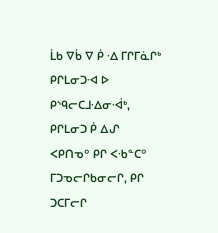ᒫᑲ ᐁᑳ ᐁ ᑮ ᐎ ᒥᒋᒥᓈᒋᒃ ᑭᒋᒪᓂᑐᐗ ᐅ ᑭᔅᑫᓕᑕᒧᐎᓂᐙᒃ, ᑭᒋᒪᓂᑐ ᑮ ᐃᔑ ᐸᑭᑎᓀᐤ ᑭᒋ ᐸᑾᓐᑕᐤ ᒥᑐᓀᓕᒋᑲᓂᓕᒋ, ᑭᒋ ᑐᑕᒥᓕᒋ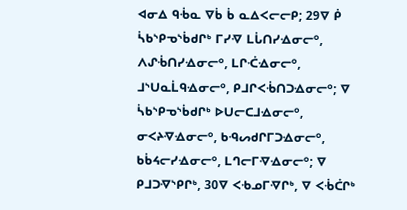ᐊᓂᐃ ᑫᒀᓇ ᐁᑳ ᑳ ᓇᐃᐸᓕᓕᑭ; 29ᐁ ᑮ ᓵᑲᔅᑭᓀᔅᑳᑯᒋᒃ ᒥᓯᐌ ᒪᒑᑎᓯᐎᓂᓕᐤ, ᐱᔑᒀᑎᓯᐎᓂᓕᐤ, ᒪᒋᑣᐎᓂᓕᐤ, ᒧᔅᑌᓇᒫᑫᐎᓂᓕᐤ, ᑭᒧᒋᐸᒀᑎᑐᐎᓂᓕᐤ; ᐁ ᓵᑲᔅᑭᓀᔅᑳᑯᒋᒃ ᐅᑌᓕᑕᒧᐎᓂᓕᐤ, ᓂᐸᔨᐌᐎᓂᓕᐤ, ᑲᑴᔕᑯᒋᒥᑐᐎᓂᓕᐤ, ᑲᑳᔦᓕᓯᐎᓂᓕᐤ, ᒪᒉᓕᒥᐌᐎᓂᓕᐤ; ᐁ ᑭᒧᑐᐌᔅᑭᒋᒃ, 30ᐁ ᐸᑾᓄᒥᐌᒋᒃ, ᐁ ᐸᒀᑖᒋᒃ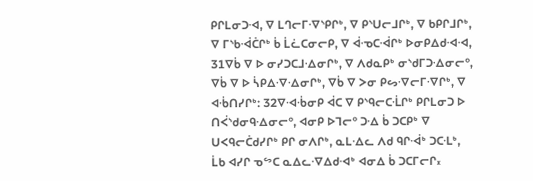ᑭᒋᒪᓂᑐᐗ, ᐁ ᒪᒉᓕᒥᐌᔅᑭᒋᒃ, ᐁ ᑭᔅᑌᓕᒧᒋᒃ, ᐁ ᑲᑭᒋᒧᒋᒃ, ᐁ ᒥᔅᑲᐙᑖᒋᒃ ᑳ ᒫᓛᑕᓂᓕᑭ, ᐁ ᐋᓉᑕᐙᒋᒃ ᐅᓂᑭᐃᑯᐗᐗ, 31ᐁᑳ ᐁ ᐅ ᓂᓯᑐᑕᒧᐎᓂᒋᒃ, ᐁ ᐱᑯᓇᑭᒃ ᓂᔅᑯᒥᑐᐎᓂᓕᐤ, ᐁᑳ ᐁ ᐅ ᓵᑭᐃᐌᐎᓂᒋᒃ, ᐁᑳ ᐁ ᐳᓂ ᑭᔕᐌᓕᒥᐌᒋᒃ, ᐁ ᐊᒀᑎᓯᒋᒃ: 32ᐁᐗᒀᓂᑭ ᐋᑕ ᐁ ᑭᔅᑫᓕᑕᒸᒋᒃ ᑭᒋᒪᓂᑐ ᐅ ᑎᐹᔅᑯᓂᑫᐎᓂᓕᐤ, ᐊᓂᑭ ᐅᒣᓕᐤ ᑐᐎ ᑳ ᑐᑕᑭᒃ ᐁ ᑌᐸᑫᓕᑖᑯᓯᒋᒃ ᑭᒋ ᓂᐱᒋᒃ, ᓇᒪᐎᓚ ᐱᑯ ᑫᒋᐙᒃ ᑐᑕᒶᒃ, ᒫᑲ ᐊᓯᒋ ᓀᔥᑕ ᓇᐃᓚᐌᐃᑯᐗᒃ ᐊᓂᐃ ᑳ ᑐᑕᒥᓕᒋ᙮